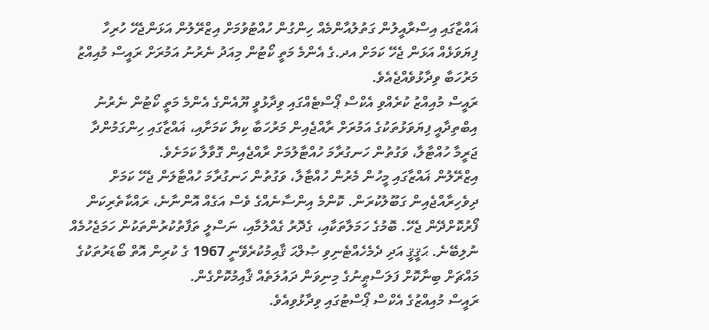ޣައްޒާގައި އިސްރާއީލުން ގަތުލުއާންމެއް ހިންގުން ހުއްޓުވުމަށް އިޒްރޭލުން އަޅަންޖެހޭ ހުރިހާ ފިޔަވަޅެއް އަޅަން ޖެހޭ ކަމަށް އދ.ގެ އެންމެ މަތީ ކޯޓުން މިއަދު ނެރުނު އަމުރަށް ރައީސް މުއިއްޒު މަރުހަބާ ވިދާޅުވެއްޖެއެވެ.
ރައީސް މުއިއްޒު ކުރެއްވި އެކްސް ޕޯސްޓެއްގައި ވިދާޅުވީ ޔޫއެންގެ އެންމެ މަތީ ކޯޓުން ނެރުނު އިބްތިދާއީ ފިޔަވަޅުތަކުގެ އަމުރަށް ރާއްޖެއިން މަރުހަބާ ކިޔާ ކަމަށާއި، ޣައްޒާގައި ހިންގަމުންދާ ޖަރީމާ ހުއްޓާލާ، ވަގުތުން ހަނގުރާމަ ހުއްޓާލުމަށް ރާއްޖެއިން ގޮވާލާ ކަމަށެވެ.
އިޒްރޭލުން ޣައްޒާގައި މީހުން މެރުން ހުއްޓާލާ، ވަގުތުން ހަނގުރާމަ ހުއްޓާލަން ޖެހޭ ކަމަށް ދިވެހިރާއްޖެއިން ގަބޫލުކުރަން. ކޮންމެ އިންސާނެއްގެ ވެސް އަގެއް އޮންނާނެ، ރައްކާތެރިކަން ފޯރުކޮށްދޭން ޖެހޭ. ބޮމުގެ ހަމަލާތަކާއި، ގެދޮރު ގެއްލުމާއި، ނަސްލީ ތަފާތުކުރުންތަކުން ހަމަޖެހުމެއް ނުލިބޭނެ. ޙަޤީޤީ އަދި ދެމެހެއްޓެނިވި ޞުލްޙަ ޤާއިމުކުރެވޭނީ 1967 ގެ ކުރިން އޮތް ބޯޑަރުތަކުގެ މައްޗަށް ބިނާކޮށް ފަލަސްޠީނުގެ މިނިވަން ދައުލަތެއް ޤާއިމުކޮށްގެން.
ރައީސް މުއިއްޒުގެ އެކްސް ޕޯސްޓުގައި ވިދާޅުވިއެވެ.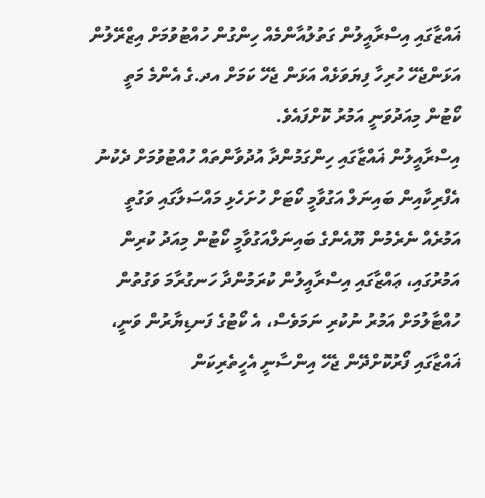ޣައްޒާގައި އިސްރާއީލުން ގަތުލުއާންމެއް ހިންގުން ހުއްޓުވުމަށް އިޒްރޭލުން އަޅަންޖެހޭ ހުރިހާ ފިޔަވަޅެއް އަޅަން ޖެހޭ ކަމަށް އދ.ގެ އެންމެ މަތީ ކޯޓުން މިއަދުވަނީ އަމުރު ކޮށްފައެވެ.
އިސްރާއީލުން ޣައްޒާގައި ހިންގަމުންދާ އުދުވާންތައް ހުއްޓުވުމަށް ދެކުނު އެފްރިކާއިން ބައިނަލް އަގުވާމީ ކޯޓަށް ހުށަހެޅި މައްސަލާގައި ވަގުތީ އަމުރެއް ނެރެމުން ޔޫއެންގެ ބައިނަލްއަގުވާމީ ކޯޓުން މިއަދު ކުރިން އަމުރުގައި، ޢައްޒާގައި އިސްރާއީލުން ކުރަމުންދާ ހަނގުރާމަ ވަގުތުން ހުއްޓާލުމަށް އަމުރު ނުކުރި ނަމަވެސް، އެ ކޯޓުގެ ފަނޑިޔާރުން ވަނީ، ޣައްޒާގައި ފޯރުކޮށްދޭން ޖެހޭ އިންސާނީ އެހީތެރިކަން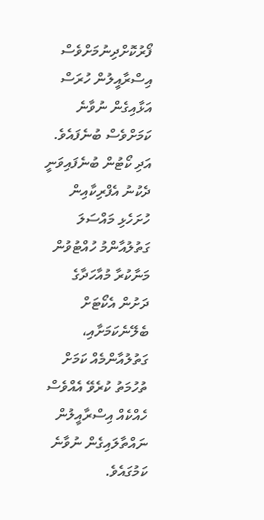ފޯރުކޮށްދިނުމަށްވެސް އިސްރާއީލުން ހުރަސް އަޅާއިގެން ނުވާނެ ކަމަށްވެސް ބުނެފައެވެ.
އަދި ކޯޓުން ބުނެފައިވަނީ ދެކުނު އެފްރިކާއިން ހުށަހެޅި މައްސަލަ ގަތުލުއާންމު ހުއްޓުވުން މަނާކުރާ މުއާހަދާގެ ދަށުން އެކޯޓަށް ބެލޭނެކަމަށާއި، ގަތުލުއާންމެއް ކަމަށް ތުހުމަތު ކުރެވޭ އެއްވެސް ހެއްކެއް އިސްރާއީލުން ނައްތާލައިގެން ނުވާނެ ކަމުގައެވެ.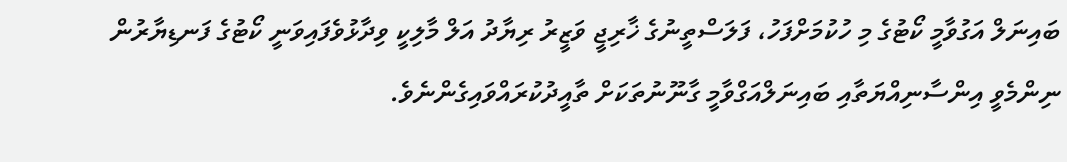ބައިނަލް އަގުވާމީ ކޯޓުގެ މި ހުކުމަށްފަހު، ފަލަސްތީނުގެ ޚާރިޖީ ވަޒީރު ރިޔާދު އަލް މާލިކީ ވިދާޅުވެފައިވަނީ ކޯޓުގެ ފަނޑިޔާރުން ނިންމެވީ އިންސާނިއްޔަތާއި ބައިނަލްއަގްވާމީ ގާނޫނުތަކަށް ތާއީދުކުރައްވައިގެންނެވެ.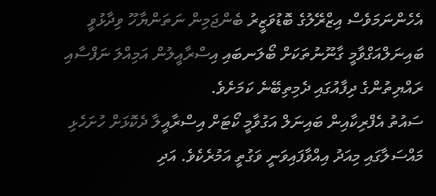އެހެންނަމަވެސް އިޒްރޭލުގެ ބޮޑުވަޒީރު ބެންޖަމިން ނަތަންޔާހޫ ވިދާޅުވީ ބައިނަލްއަގްވާމީ ގާނޫނުތަކަށް ބޯލަނބައި އިސްރާއީލުން އަމިއްލަ ނަފްސާއި ރައްޔިތުންގެ ދިފާއުގައި ދެމިތިބޭނެ ކަމަށެވެ.
ސައުތު އެފްރިކާއިން ބައިނަލް އަގުވާމީ ކޯޓަށް އިސްރާއީލާ ދެކޮޅަށް ހުށަހެޅި މައްސަލާގައި މިއަދު އިއްވާފައިވަނީ ވަގުތީ އަމުރެކެވެ. އަދި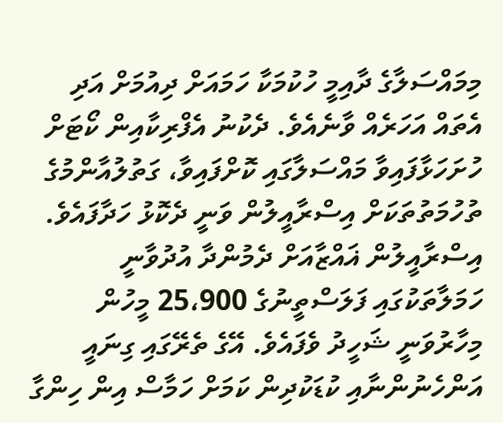މިމައްސަލާގެ ދާއިމީ ހުކުމަކާ ހަމައަށް ދިއުމަށް އަދި އެތައް އަހަރެއް ވާނެއެވެ. ދެކުނު އެފްރިކާއިން ކޯޓަށް ހުށަހަޅާފައިވާ މައްސަލާގައި ކޮށްފައިވާ، ގަތުލުއާންމުގެ ތުހުމަތުތަކަށް އިސްރާއީލުން ވަނީ ދެކޮޅު ހަދާފައެވެ.
އިސްރާއީލުން ޣައްޒާއަށް ދެމުންދާ އުދުވާނީ ހަމަލާތަކުގައި ފަލަސްތީނުގެ 25،900 މީހުން މިހާރުވަނީ ޝަހީދު ވެފައެވެ. އޭގެ ތެރޭގައި ގިނައީ އަންހެނުންނާއި ކުޑަކުދިން ކަމަށް ހަމާސް އިން ހިންގާ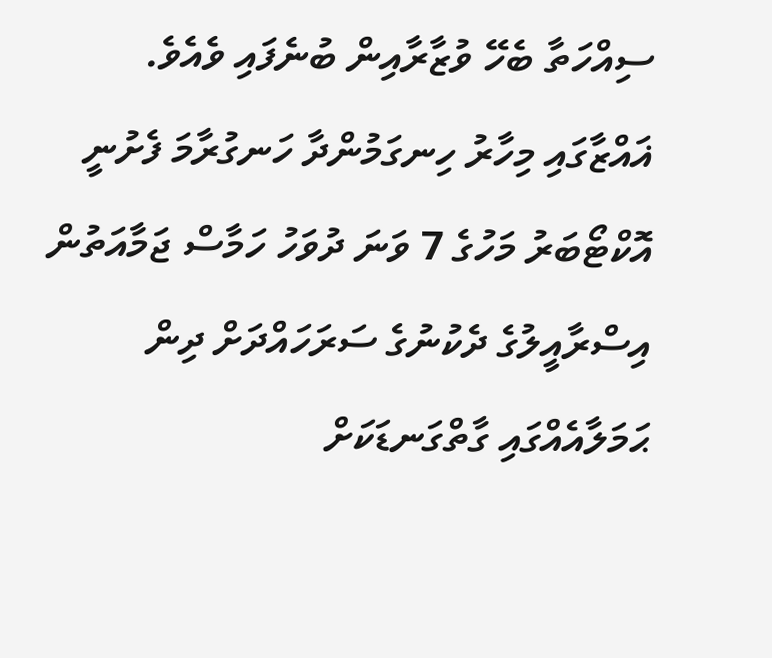ސިއްހަތާ ބެހޭ ވުޒާރާއިން ބުނެފައި ވެއެވެ.
ޣައްޒާގައި މިހާރު ހިނގަމުންދާ ހަނގުރާމަ ފެށުނީ އޮކްޓޯބަރު މަހުގެ 7 ވަނަ ދުވަހު ހަމާސް ޖަމާއަތުން އިސްރާއީލުގެ ދެކުނުގެ ސަރަހައްދަށް ދިން ޙަމަލާއެއްގައި ގާތްގަނޑަކަށް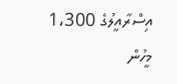އިސްރާއީލުގެ 1،300 މީހުން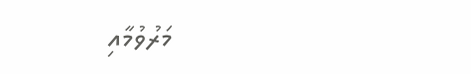މަރުވުމާއި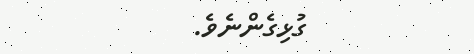ގުޅިގެންނެވެ.